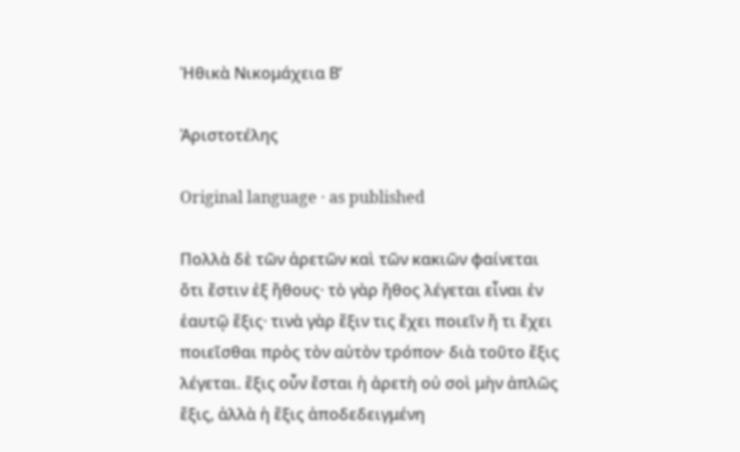Ἠθικὰ Νικομάχεια Βʹ

Ἀριστοτέλης

Original language · as published

Πολλὰ δὲ τῶν ἀρετῶν καὶ τῶν κακιῶν φαίνεται ὅτι ἔστιν ἐξ ἤθους· τὸ γὰρ ἤθος λέγεται εἶναι ἐν ἑαυτῷ ἕξις· τινὰ γὰρ ἕξιν τις ἔχει ποιεῖν ἤ τι ἔχει ποιεῖσθαι πρὸς τὸν αὐτὸν τρόπον· διὰ τοῦτο ἔξις λέγεται. ἕξις οὖν ἔσται ἡ ἀρετὴ οὐ σοὶ μὴν ἀπλῶς ἕξις, ἀλλὰ ἡ ἕξις ἀποδεδειγμένη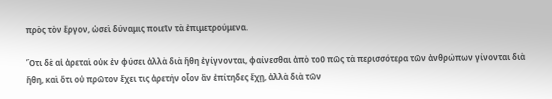πρὸς τὸν ἔργον, ὡσεὶ δύναμις ποιεῖν τὰ ἐπιμετρούμενα.

Ὅτι δὲ αἱ ἀρεταὶ οὐκ ἐν φύσει ἀλλὰ διὰ ἤθη ἐγίγνονται, φαίνεσθαι ἀπὸ τοῦ πῶς τὰ περισσότερα τῶν ἀνθρώπων γίνονται διὰ ἤθη, καὶ ὅτι οὐ πρῶτον ἔχει τις ἀρετήν οἷον ἂν ἐπίτηδες ἔχῃ, ἀλλὰ διὰ τῶν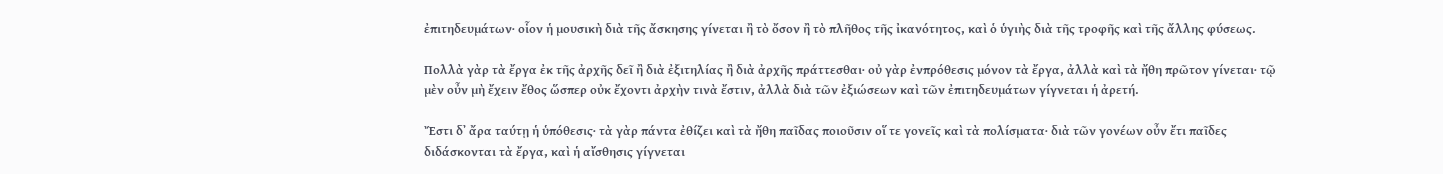ἐπιτηδευμάτων· οἷον ἡ μουσικὴ διὰ τῆς ἄσκησης γίνεται ἢ τὸ ὄσον ἢ τὸ πλῆθος τῆς ἰκανότητος, καὶ ὁ ὑγιὴς διὰ τῆς τροφῆς καὶ τῆς ἄλλης φύσεως.

Πολλὰ γὰρ τὰ ἔργα ἐκ τῆς ἀρχῆς δεῖ ἢ διὰ ἐξιτηλίας ἢ διὰ ἀρχῆς πράττεσθαι· οὐ γὰρ ἐνπρόθεσις μόνον τὰ ἔργα, ἀλλὰ καὶ τὰ ἤθη πρῶτον γίνεται· τῷ μὲν οὖν μὴ ἔχειν ἔθος ὥσπερ οὐκ ἔχοντι ἀρχὴν τινὰ ἔστιν, ἀλλὰ διὰ τῶν ἐξιώσεων καὶ τῶν ἐπιτηδευμάτων γίγνεται ἡ ἀρετή.

Ἔστι δ᾽ ἄρα ταύτῃ ἡ ὑπόθεσις· τὰ γὰρ πάντα ἐθίζει καὶ τὰ ἤθη παῖδας ποιοῦσιν οἵ τε γονεῖς καὶ τὰ πολίσματα· διὰ τῶν γονέων οὖν ἔτι παῖδες διδάσκονται τὰ ἔργα, καὶ ἡ αἴσθησις γίγνεται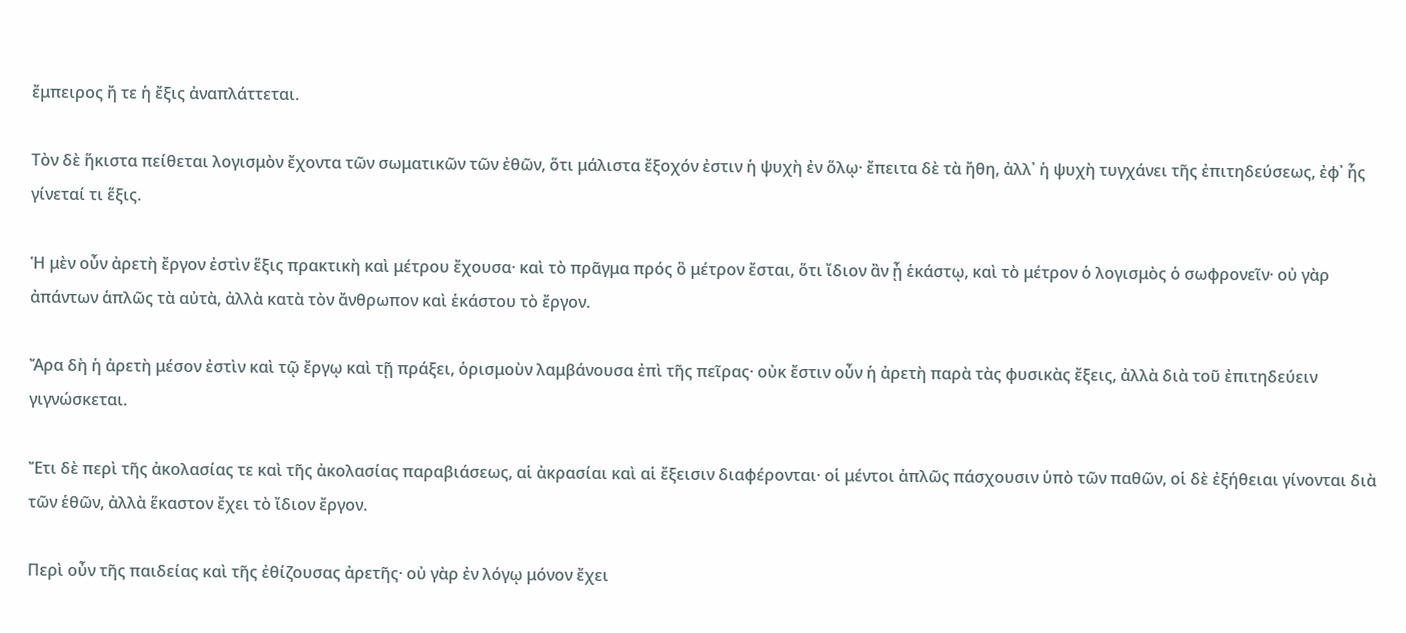ἔμπειρος ἤ τε ἡ ἔξις ἀναπλάττεται.

Τὸν δὲ ἥκιστα πείθεται λογισμὸν ἔχοντα τῶν σωματικῶν τῶν ἐθῶν, ὅτι μάλιστα ἔξοχόν ἐστιν ἡ ψυχὴ ἐν ὅλῳ· ἔπειτα δὲ τὰ ἤθη, ἀλλ᾽ ἡ ψυχὴ τυγχάνει τῆς ἐπιτηδεύσεως, ἐφ᾽ ἧς γίνεταί τι ἕξις.

Ἡ μὲν οὖν ἀρετὴ ἔργον ἐστὶν ἕξις πρακτικὴ καὶ μέτρου ἔχουσα· καὶ τὸ πρᾶγμα πρός ὃ μέτρον ἔσται, ὅτι ἴδιον ἂν ᾖ ἑκάστῳ, καὶ τὸ μέτρον ὁ λογισμὸς ὁ σωφρονεῖν· οὐ γὰρ ἀπάντων ἁπλῶς τὰ αὐτὰ, ἀλλὰ κατὰ τὸν ἄνθρωπον καὶ ἑκάστου τὸ ἔργον.

Ἄρα δὴ ἡ ἀρετὴ μέσον ἐστὶν καὶ τῷ ἔργῳ καὶ τῇ πράξει, ὁρισμοὺν λαμβάνουσα ἐπὶ τῆς πεῖρας· οὐκ ἔστιν οὖν ἡ ἀρετὴ παρὰ τὰς φυσικὰς ἔξεις, ἀλλὰ διὰ τοῦ ἐπιτηδεύειν γιγνώσκεται.

Ἔτι δὲ περὶ τῆς ἀκολασίας τε καὶ τῆς ἀκολασίας παραβιάσεως, αἱ ἀκρασίαι καὶ αἱ ἔξεισιν διαφέρονται· οἱ μέντοι ἁπλῶς πάσχουσιν ὑπὸ τῶν παθῶν, οἱ δὲ ἐξήθειαι γίνονται διὰ τῶν ἑθῶν, ἀλλὰ ἕκαστον ἔχει τὸ ἴδιον ἔργον.

Περὶ οὖν τῆς παιδείας καὶ τῆς ἐθίζουσας ἀρετῆς· οὐ γὰρ ἐν λόγῳ μόνον ἔχει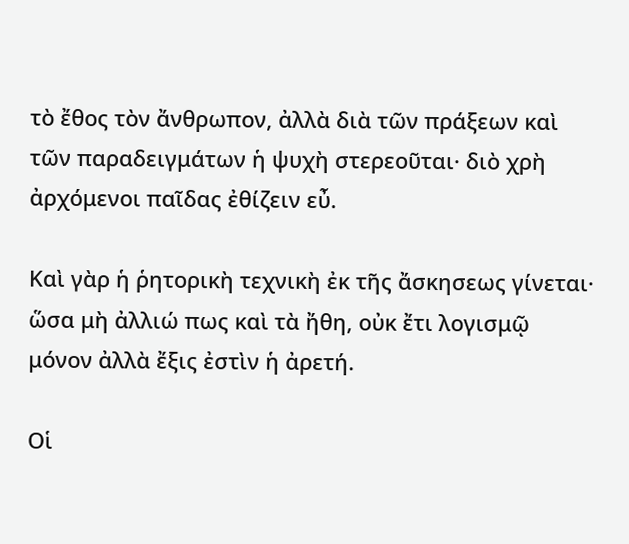τὸ ἔθος τὸν ἄνθρωπον, ἀλλὰ διὰ τῶν πράξεων καὶ τῶν παραδειγμάτων ἡ ψυχὴ στερεοῦται· διὸ χρὴ ἀρχόμενοι παῖδας ἐθίζειν εὖ.

Καὶ γὰρ ἡ ῥητορικὴ τεχνικὴ ἐκ τῆς ἄσκησεως γίνεται· ὥσα μὴ ἀλλιώ πως καὶ τὰ ἤθη, οὐκ ἔτι λογισμῷ μόνον ἀλλὰ ἔξις ἐστὶν ἡ ἀρετή.

Οἱ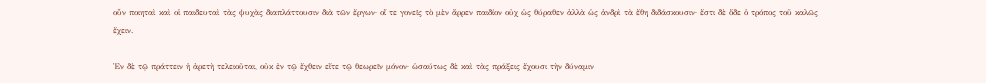οὖν ποιηταὶ καὶ οἱ παιδευταὶ τὰς ψυχὰς διαπλάττουσιν διὰ τῶν ἔργων· οἵ τε γονεῖς τὸ μὲν ἄρρεν παιδίον οὐχ ὡς θύραθεν ἀλλὰ ὡς ἀνδρὶ τὰ ἔθη διδάσκουσιν· ἔστι δὲ ὅδε ὁ τρόπος τοῦ καλῶς ἔχειν.

Ἐν δὲ τῷ πράττειν ἡ ἀρετὴ τελειοῦται, οὐκ ἐν τῷ ἔχθειν εἴτε τῷ θεωρεῖν μόνον· ὡσαύτως δὲ καὶ τὰς πράξεις ἔχουσι τὴν δύναμιν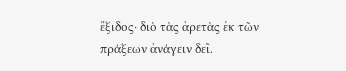ἔξιδος· διὸ τὰς ἀρετὰς ἐκ τῶν πράξεων ἀνάγειν δεῖ.